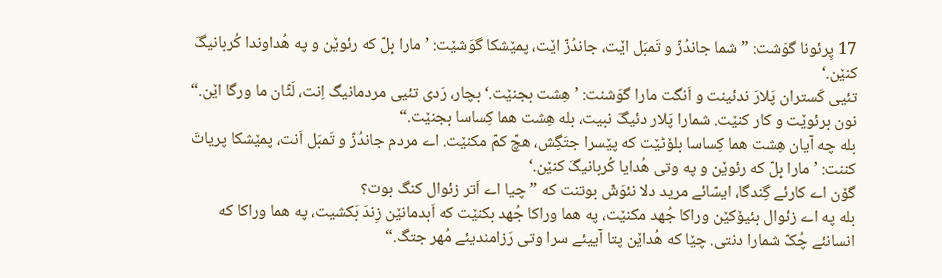17 پِرئونا گوَشت: ”شما جاندُزّ و تَمبَل اێت، جاندُزّ اێت، پمێشکا گوَشێت: ’مارا بِلّ که رئوێن و په هُداوندا کُربانیگَ کنێن.‘
تئیی کَستران پَلارَ ندئینت و اَنگت مارا گوَشنت: ’هِشت بجنێت.‘ بچار، رَدی تئیی مردمانیگ اِنت، لَٹّان ما ورگا اێن.“
نون برئوێت و کار کنێت. شمارا پَلار دئیگَ نبیت، بله هِشت هما کِساسا بجنێت.“
بله چه آیان هِشت هما کِساسا بلۆٹێت که پێسرا جتَگِش، هچّ کمّ مکنێت. اے مردم جاندُزّ و تَمبَل اَنت، پمێشکا پریاتَ کننت: ’مارا بِلّ که رئوێن و په وتی هُدایا کُربانیگَ کنێن.‘
گۆن اے کارئے گِندگا، ایسّائے مرید دلا نئوَشّ بوتنت که ”چیا اے اَتر زئوال کنگ بوت؟
بله په اے زئوال بئیۆکێن وراکا جُهد مکنێت، په هما وراکا جُهد بکنێت که اَبدمانێن زِندَ بَکشیت، په هما وراکا که انسانئے چُکّ شمارا دنتی. چێا که هُداێن پتا آییئے سرا وتی رَزامندیئے مُهر جتگ.“